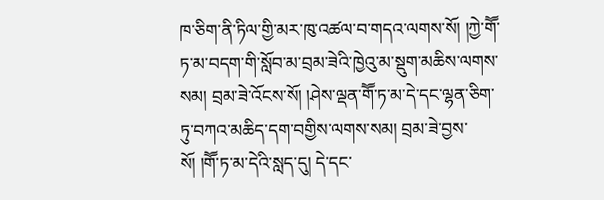ཁ་ཅིག་ནི་ཏིལ་གྱི་མར་ཁུ་འཚལ་བ་གདའ་ལགས་སོ། །ཀྱེ་གཽ་ཏ་མ་བདག་གི་སློབ་མ་བྲམ་ཟེའི་ཁྱེའུ་མ་སྡུག་མཆིས་ལགས་སམ། བྲམ་ཟེ་འོངས་སོ། །ཤེས་ལྡན་གཽ་ཏ་མ་དེ་དང་ལྷན་ཅིག་ཏུ་བཀའ་མཆིད་དག་བགྱིས་ལགས་སམ། བྲམ་ཟེ་བྱས་སོ། །གཽ་ཏ་མ་དེའི་སླད་དུ། དེ་དང་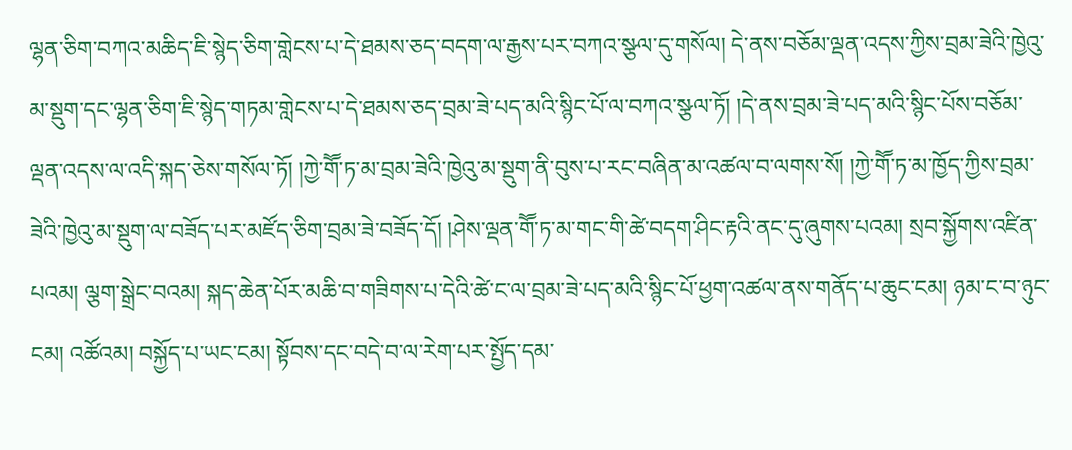ལྷན་ཅིག་བཀའ་མཆིད་ཇི་སྙེད་ཅིག་གླེངས་པ་དེ་ཐམས་ཅད་བདག་ལ་རྒྱས་པར་བཀའ་སྩལ་དུ་གསོལ། དེ་ནས་བཅོམ་ལྡན་འདས་ཀྱིས་བྲམ་ཟེའི་ཁྱེའུ་མ་སྡུག་དང་ལྷན་ཅིག་ཇི་སྙེད་གཏམ་གླེངས་པ་དེ་ཐམས་ཅད་བྲམ་ཟེ་པད་མའི་སྙིང་པོ་ལ་བཀའ་སྩལ་ཏོ། །དེ་ནས་བྲམ་ཟེ་པད་མའི་སྙིང་པོས་བཅོམ་ལྡན་འདས་ལ་འདི་སྐད་ཅེས་གསོལ་ཏོ། །ཀྱེ་གཽ་ཏ་མ་བྲམ་ཟེའི་ཁྱེའུ་མ་སྡུག་ནི་བུས་པ་རང་བཞིན་མ་འཚལ་བ་ལགས་སོ། །ཀྱེ་གཽ་ཏ་མ་ཁྱོད་ཀྱིས་བྲམ་ཟེའི་ཁྱེའུ་མ་སྡུག་ལ་བཟོད་པར་མཛོད་ཅིག་བྲམ་ཟེ་བཟོད་དོ། །ཤེས་ལྡན་གཽ་ཏ་མ་གང་གི་ཚེ་བདག་ཤིང་རྟའི་ནང་དུ་ཞུགས་པའམ། སྲབ་སྐྱོགས་འཛིན་པའམ། ལྕག་སྒྲེང་བའམ། སྐད་ཆེན་པོར་མཆི་བ་གཟིགས་པ་དེའི་ཚེ་ང་ལ་བྲམ་ཟེ་པད་མའི་སྙིང་པོ་ཕྱག་འཚལ་ནས་གནོད་པ་ཆུང་ངམ། ཉམ་ང་བ་ཉུང་ངམ། འཚོའམ། བསྐྱོད་པ་ཡང་ངམ། སྟོབས་དང་བདེ་བ་ལ་རེག་པར་སྤྱོད་དམ་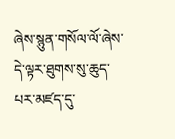ཞེས་སྙུན་གསོལ་ལོ་ཞེས་དེ་ལྟར་ཐུགས་སུ་ཆུད་པར་མཛད་དུ་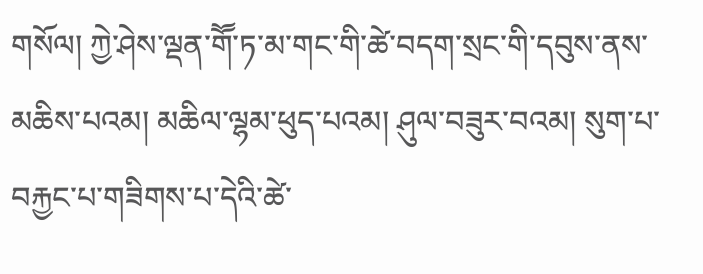གསོལ། ཀྱེ་ཤེས་ལྡན་གཽ་ཏ་མ་གང་གི་ཚེ་བདག་སྲང་གི་དབུས་ནས་མཆིས་པའམ། མཆིལ་ལྷམ་ཕུད་པའམ། ཤུལ་བཟུར་བའམ། སུག་པ་བརྐྱང་པ་གཟིགས་པ་དེའི་ཚེ་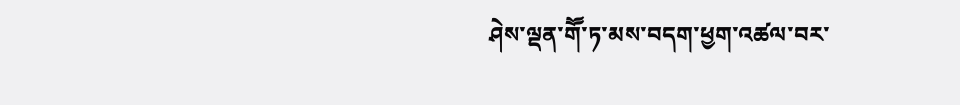ཤེས་ལྡན་གཽ་ཏ་མས་བདག་ཕྱག་འཚལ་བར་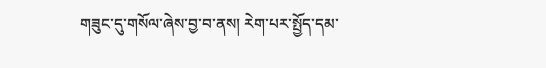གཟུང་དུ་གསོལ་ཞེས་བྱ་བ་ནས། རེག་པར་སྤྱོད་དམ་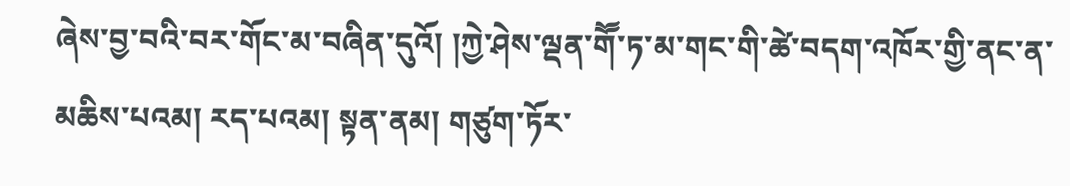ཞེས་བྱ་བའི་བར་གོང་མ་བཞིན་དུའོ། །ཀྱེ་ཤེས་ལྡན་གཽ་ཏ་མ་གང་གི་ཚེ་བདག་འཁོར་གྱི་ནང་ན་མཆིས་པའམ། རད་པའམ། སྟན་ནམ། གཙུག་ཏོར་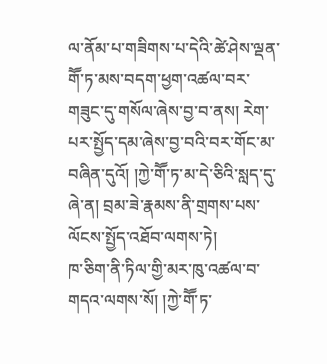ལ་ནོམ་པ་གཟིགས་པ་དེའི་ཚེ་ཤེས་ལྡན་གཽ་ཏ་མས་བདག་ཕྱག་འཚལ་བར་གཟུང་དུ་གསོལ་ཞེས་བྱ་བ་ནས། རེག་པར་སྤྱོད་དམ་ཞེས་བྱ་བའི་བར་གོང་མ་བཞིན་དུའོ། །ཀྱེ་གཽ་ཏ་མ་དེ་ཅིའི་སླད་དུ་ཞེ་ན། བྲམ་ཟེ་རྣམས་ནི་གྲགས་པས་ལོངས་སྤྱོད་འཐོབ་ལགས་ཏེ།
ཁ་ཅིག་ནི་ཏིལ་གྱི་མར་ཁུ་འཚལ་བ་གདའ་ལགས་སོ། །ཀྱེ་གཽ་ཏ་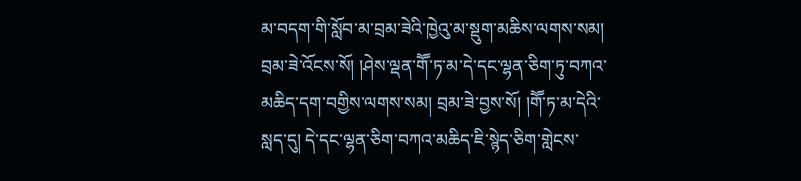མ་བདག་གི་སློབ་མ་བྲམ་ཟེའི་ཁྱེའུ་མ་སྡུག་མཆིས་ལགས་སམ། བྲམ་ཟེ་འོངས་སོ། །ཤེས་ལྡན་གཽ་ཏ་མ་དེ་དང་ལྷན་ཅིག་ཏུ་བཀའ་མཆིད་དག་བགྱིས་ལགས་སམ། བྲམ་ཟེ་བྱས་སོ། །གཽ་ཏ་མ་དེའི་སླད་དུ། དེ་དང་ལྷན་ཅིག་བཀའ་མཆིད་ཇི་སྙེད་ཅིག་གླེངས་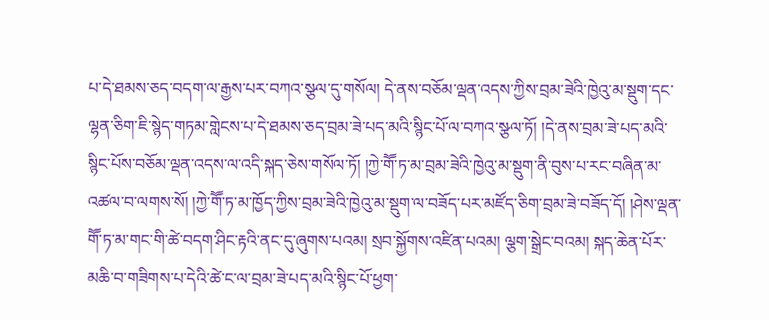པ་དེ་ཐམས་ཅད་བདག་ལ་རྒྱས་པར་བཀའ་སྩལ་དུ་གསོལ། དེ་ནས་བཅོམ་ལྡན་འདས་ཀྱིས་བྲམ་ཟེའི་ཁྱེའུ་མ་སྡུག་དང་ལྷན་ཅིག་ཇི་སྙེད་གཏམ་གླེངས་པ་དེ་ཐམས་ཅད་བྲམ་ཟེ་པད་མའི་སྙིང་པོ་ལ་བཀའ་སྩལ་ཏོ། །དེ་ནས་བྲམ་ཟེ་པད་མའི་སྙིང་པོས་བཅོམ་ལྡན་འདས་ལ་འདི་སྐད་ཅེས་གསོལ་ཏོ། །ཀྱེ་གཽ་ཏ་མ་བྲམ་ཟེའི་ཁྱེའུ་མ་སྡུག་ནི་བུས་པ་རང་བཞིན་མ་འཚལ་བ་ལགས་སོ། །ཀྱེ་གཽ་ཏ་མ་ཁྱོད་ཀྱིས་བྲམ་ཟེའི་ཁྱེའུ་མ་སྡུག་ལ་བཟོད་པར་མཛོད་ཅིག་བྲམ་ཟེ་བཟོད་དོ། །ཤེས་ལྡན་གཽ་ཏ་མ་གང་གི་ཚེ་བདག་ཤིང་རྟའི་ནང་དུ་ཞུགས་པའམ། སྲབ་སྐྱོགས་འཛིན་པའམ། ལྕག་སྒྲེང་བའམ། སྐད་ཆེན་པོར་མཆི་བ་གཟིགས་པ་དེའི་ཚེ་ང་ལ་བྲམ་ཟེ་པད་མའི་སྙིང་པོ་ཕྱག་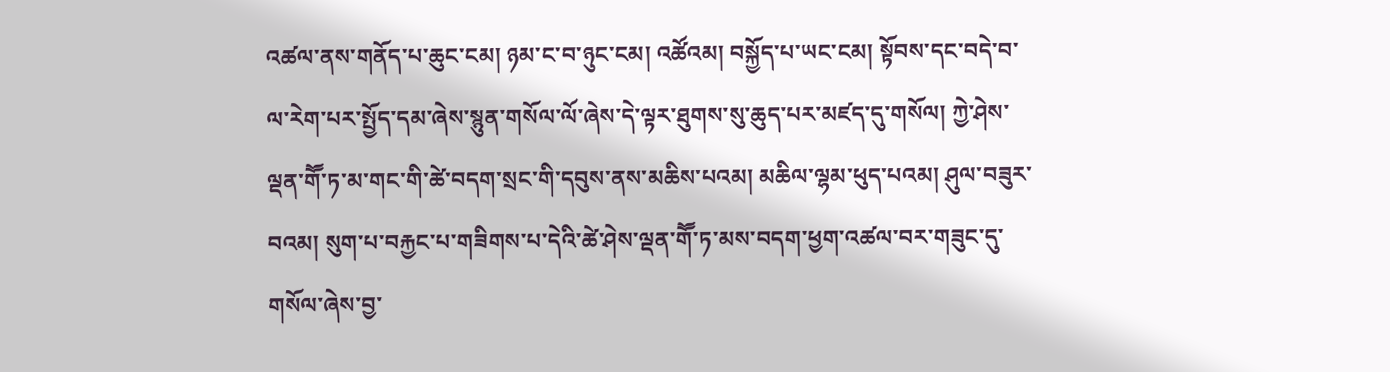འཚལ་ནས་གནོད་པ་ཆུང་ངམ། ཉམ་ང་བ་ཉུང་ངམ། འཚོའམ། བསྐྱོད་པ་ཡང་ངམ། སྟོབས་དང་བདེ་བ་ལ་རེག་པར་སྤྱོད་དམ་ཞེས་སྙུན་གསོལ་ལོ་ཞེས་དེ་ལྟར་ཐུགས་སུ་ཆུད་པར་མཛད་དུ་གསོལ། ཀྱེ་ཤེས་ལྡན་གཽ་ཏ་མ་གང་གི་ཚེ་བདག་སྲང་གི་དབུས་ནས་མཆིས་པའམ། མཆིལ་ལྷམ་ཕུད་པའམ། ཤུལ་བཟུར་བའམ། སུག་པ་བརྐྱང་པ་གཟིགས་པ་དེའི་ཚེ་ཤེས་ལྡན་གཽ་ཏ་མས་བདག་ཕྱག་འཚལ་བར་གཟུང་དུ་གསོལ་ཞེས་བྱ་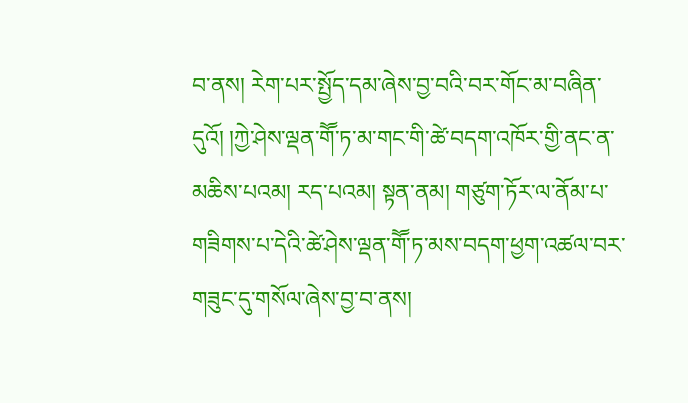བ་ནས། རེག་པར་སྤྱོད་དམ་ཞེས་བྱ་བའི་བར་གོང་མ་བཞིན་དུའོ། །ཀྱེ་ཤེས་ལྡན་གཽ་ཏ་མ་གང་གི་ཚེ་བདག་འཁོར་གྱི་ནང་ན་མཆིས་པའམ། རད་པའམ། སྟན་ནམ། གཙུག་ཏོར་ལ་ནོམ་པ་གཟིགས་པ་དེའི་ཚེ་ཤེས་ལྡན་གཽ་ཏ་མས་བདག་ཕྱག་འཚལ་བར་གཟུང་དུ་གསོལ་ཞེས་བྱ་བ་ནས།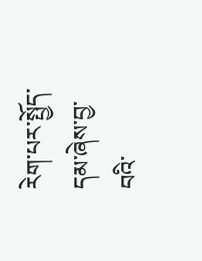རེག་པར་སྤྱོད་དམ་ཞེས་བྱ་བའི་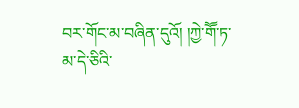བར་གོང་མ་བཞིན་དུའོ། །ཀྱེ་གཽ་ཏ་མ་དེ་ཅིའི་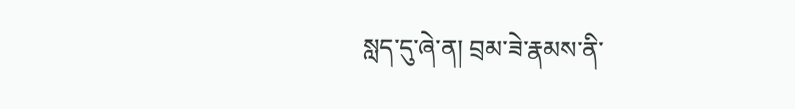སླད་དུ་ཞེ་ན། བྲམ་ཟེ་རྣམས་ནི་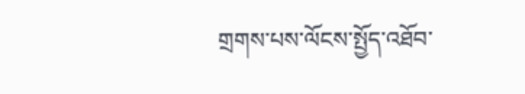གྲགས་པས་ལོངས་སྤྱོད་འཐོབ་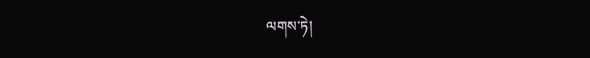ལགས་ཏེ།